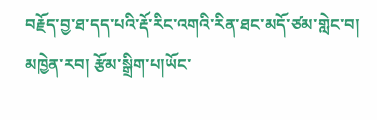བརྗོད་བྱ་ཐ་དད་པའི་རྡོ་རིང་འགའི་རིན་ཐང་མདོ་ཙམ་གླེང་བ།
མཁྱེན་རབ། རྩོམ་སྒྲིག་པ།ཡོང་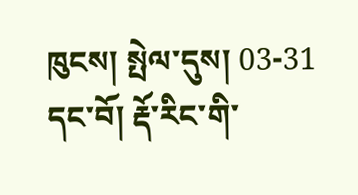ཁུངས། སྤེལ་དུས། 03-31
དང་བོ། རྡོ་རིང་གི་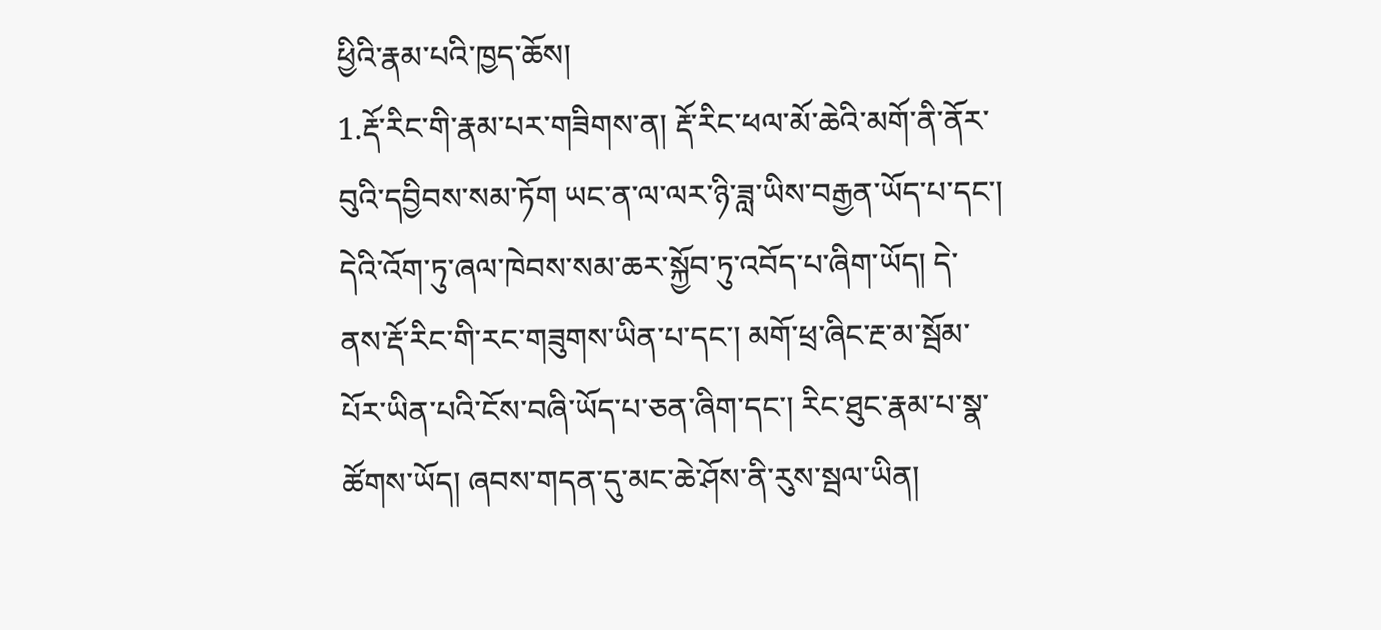ཕྱིའི་རྣམ་པའི་ཁྱད་ཆོས།
1.རྡོ་རིང་གི་རྣམ་པར་གཟིགས་ན། རྡོ་རིང་ཕལ་མོ་ཆེའི་མགོ་ནི་ནོར་བུའི་དབྱིབས་སམ་ཏོག ཡང་ན་ལ་ལར་ཉི་ཟླ་ཡིས་བརྒྱན་ཡོད་པ་དང་། དེའི་འོག་ཏུ་ཞལ་ཁེབས་སམ་ཆར་སྐྱོབ་ཏུ་འབོད་པ་ཞིག་ཡོད། དེ་ནས་རྡོ་རིང་གི་རང་གཟུགས་ཡིན་པ་དང་། མགོ་ཕྲ་ཞིང་རྔ་མ་སྦོམ་པོར་ཡིན་པའི་ངོས་བཞི་ཡོད་པ་ཅན་ཞིག་དང་། རིང་ཐུང་རྣམ་པ་སྣ་ཚོགས་ཡོད། ཞབས་གདན་དུ་མང་ཆེ་ཤོས་ནི་རུས་སྦལ་ཡིན།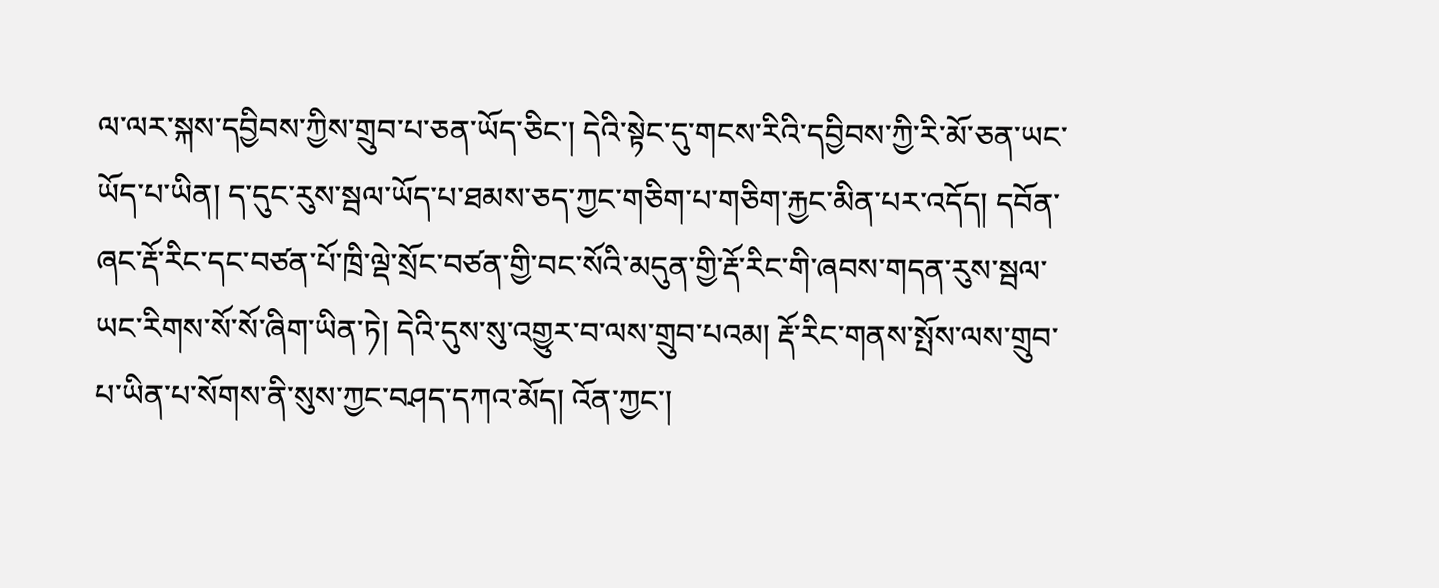ལ་ལར་སྐས་དབྱིབས་ཀྱིས་གྲུབ་པ་ཅན་ཡོད་ཅིང་། དེའི་སྟེང་དུ་གངས་རིའི་དབྱིབས་ཀྱི་རི་མོ་ཅན་ཡང་ཡོད་པ་ཡིན། ད་དུང་རུས་སྦལ་ཡོད་པ་ཐམས་ཅད་ཀྱང་གཅིག་པ་གཅིག་རྐྱང་མིན་པར་འདོད། དབོན་ཞང་རྡོ་རིང་དང་བཙན་པོ་ཁྲི་ལྡེ་སྲོང་བཙན་གྱི་བང་སོའི་མདུན་གྱི་རྡོ་རིང་གི་ཞབས་གདན་རུས་སྦལ་ཡང་རིགས་སོ་སོ་ཞིག་ཡིན་ཏེ། དེའི་དུས་སུ་འགྱུར་བ་ལས་གྲུབ་པའམ། རྡོ་རིང་གནས་སྤོས་ལས་གྲུབ་པ་ཡིན་པ་སོགས་ནི་སུས་ཀྱང་བཤད་དཀའ་མོད། འོན་ཀྱང་།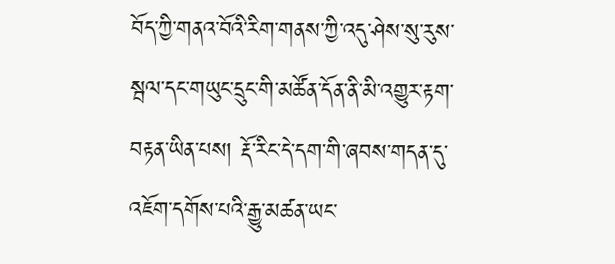བོད་ཀྱི་གནའ་བོའི་རིག་གནས་ཀྱི་འདུ་ཤེས་སུ་རུས་སྦལ་དང་གཡུང་དྲུང་གི་མཚོན་དོན་ནི་མི་འགྱུར་རྟག་བརྟན་ཡིན་པས། རྡོ་རིང་དེ་དག་གི་ཞབས་གདན་དུ་འཇོག་དགོས་པའི་རྒྱུ་མཚན་ཡང་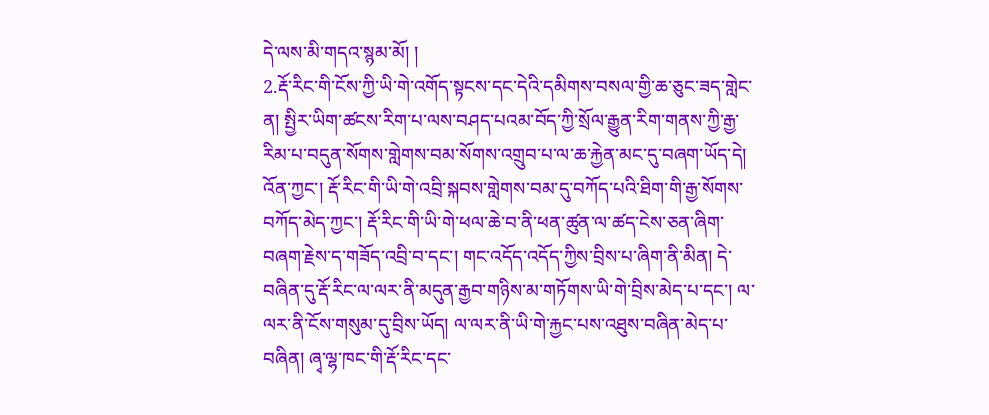དེ་ལས་མི་གདའ་སྙམ་མོ། །
2.རྡོ་རིང་གི་ངོས་ཀྱི་ཡི་གེ་འགོད་སྟངས་དང་དེའི་དམིགས་བསལ་གྱི་ཆ་ཅུང་ཟད་གླེང་ན། སྤྱིར་ཡིག་ཚངས་རིག་པ་ལས་བཤད་པའམ་བོད་ཀྱི་སྲོལ་རྒྱུན་རིག་གནས་ཀྱི་རྒྱ་རིམ་པ་བདུན་སོགས་གླེགས་བམ་སོགས་འགྲུབ་པ་ལ་ཆ་རྐྱེན་མང་དུ་བཞག་ཡོད་དེ། འོན་ཀྱང་། རྡོ་རིང་གི་ཡི་གེ་འབྲི་སྐབས་གླེགས་བམ་དུ་བཀོད་པའི་ཐིག་གི་རྒྱ་སོགས་བཀོད་མེད་ཀྱང་། རྡོ་རིང་གི་ཡི་གེ་ཕལ་ཆེ་བ་ནི་ཕན་ཚུན་ལ་ཚད་ངེས་ཅན་ཞིག་བཞག་རྗེས་ད་གཟོད་འབྲི་བ་དང་། གང་འདོད་འདོད་ཀྱིས་བྲིས་པ་ཞིག་ནི་མིན། དེ་བཞིན་དུ་རྡོ་རིང་ལ་ལར་ནི་མདུན་རྒྱབ་གཉིས་མ་གཏོགས་ཡི་གེ་བྲིས་མེད་པ་དང་། ལ་ལར་ནི་ངོས་གསུམ་དུ་བྲིས་ཡོད། ལ་ལར་ནི་ཡི་གེ་རྐྱང་པས་འཐུས་བཞིན་མེད་པ་བཞིན། ཞྭ་ལྷ་ཁང་གི་རྡོ་རིང་དང་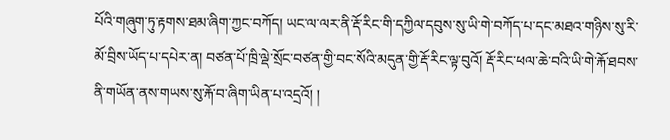པོའི་གཞུག་ཏུ་རྟགས་ཐམ་ཞིག་ཀྱང་བཀོད། ཡང་ལ་ལར་ནི་རྡོ་རིང་གི་དཀྱིལ་དབུས་སུ་ཡི་གེ་བཀོད་པ་དང་མཐའ་གཉིས་སུ་རི་མོ་བྲིས་ཡོད་པ་དཔེར་ན། བཙན་པོ་ཁྲི་ལྡེ་སྲོང་བཙན་གྱི་བང་སོའི་མདུན་གྱི་རྡོ་རིང་ལྟ་བུའོ། རྡོ་རིང་ཕལ་ཆེ་བའི་ཡི་གེ་རྐོ་ཐབས་ནི་གཡོན་ནས་གཡས་སུ་རྐོ་བ་ཞིག་ཡིན་པ་འདྲའོ། །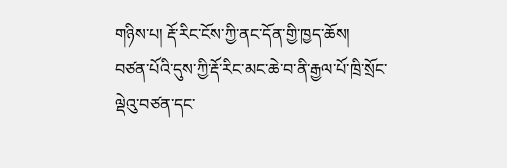གཉིས་པ། རྡོ་རིང་ངོས་ཀྱི་ནང་དོན་གྱི་ཁྱད་ཆོས།
བཙན་པོའི་དུས་ཀྱི་རྡོ་རིང་མང་ཆེ་བ་ནི་རྒྱལ་པོ་ཁྲི་སྲོང་ལྡེའུ་བཙན་དང་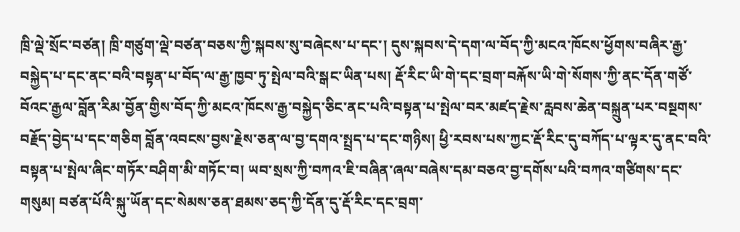ཁྲི་ལྡེ་སྲོང་བཙན། ཁྲི་གཙུག་ལྡེ་བཙན་བཅས་ཀྱི་སྐབས་སུ་བཞེངས་པ་དང་། དུས་སྐབས་དེ་དག་ལ་བོད་ཀྱི་མངའ་ཁོངས་ཕྱོགས་བཞིར་རྒྱ་བསྐྱེད་པ་དང་ནང་བའི་བསྟན་པ་བོད་ལ་རྒྱ་ཁྱབ་ཏུ་སྤེལ་བའི་སྒང་ཡིན་པས། རྡོ་རིང་ཡི་གེ་དང་བྲག་བརྐོས་ཡི་གེ་སོགས་ཀྱི་ནང་དོན་གཙོ་བོའང་རྒྱལ་བློན་རིམ་བྱོན་གྱིས་བོད་ཀྱི་མངའ་ཁོངས་རྒྱ་བསྐྱེད་ཅིང་ནང་པའི་བསྟན་པ་སྤེལ་བར་མཛད་རྗེས་རླབས་ཆེན་བསྐྲུན་པར་བསྔགས་བརྗོད་བྱེད་པ་དང་གཅིག བློན་འབངས་བྱས་རྗེས་ཅན་ལ་བྱ་དགའ་སྤྲད་པ་དང་གཉིས། ཕྱི་རབས་པས་ཀྱང་རྡོ་རིང་དུ་བཀོད་པ་ལྟར་དུ་ནང་བའི་བསྟན་པ་སྤེལ་ཞིང་གཏོར་བཤིག་མི་གཏོང་བ། ཡབ་སྲས་ཀྱི་བཀའ་ཇི་བཞིན་ཞལ་བཞེས་དམ་བཅའ་བྱ་དགོས་པའི་བཀའ་གཙིགས་དང་གསུམ། བཙན་པོའི་སྐུ་ཡོན་དང་སེམས་ཅན་ཐམས་ཅད་ཀྱི་དོན་དུ་རྡོ་རིང་དང་བྲག་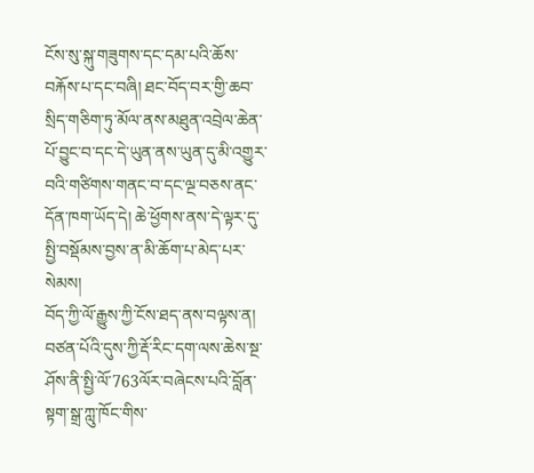ངོས་སུ་སྐུ་གཟུགས་དང་དམ་པའི་ཆོས་བརྐོས་པ་དང་བཞི། ཐང་བོད་བར་གྱི་ཆབ་སྲིད་གཅིག་ཏུ་མོལ་ནས་མཐུན་འབྲེལ་ཆེན་པོ་བྱུང་བ་དང་དེ་ཡུན་ནས་ཡུན་དུ་མི་འགྱུར་བའི་གཙིགས་གནང་བ་དང་ལྔ་བཅས་ནང་དོན་ཁག་ཡོད་དེ། ཆེ་ཕྱོགས་ནས་དེ་ལྟར་དུ་སྤྱི་བསྡོམས་བྱས་ན་མི་ཆོག་པ་མེད་པར་སེམས།
བོད་ཀྱི་ལོ་རྒྱུས་ཀྱི་ངོས་ཐད་ནས་བལྟས་ན། བཙན་པོའི་དུས་ཀྱི་རྡོ་རིང་དག་ལས་ཆེས་སྔ་ཤོས་ནི་སྤྱི་ལོ་763ལོར་བཞེངས་པའི་བློན་སྟག་སྒྲ་ཀླུ་ཁོང་གིས་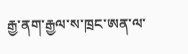རྒྱ་ནག་རྒྱལ་ས་ཁྲང་ཨན་ལ་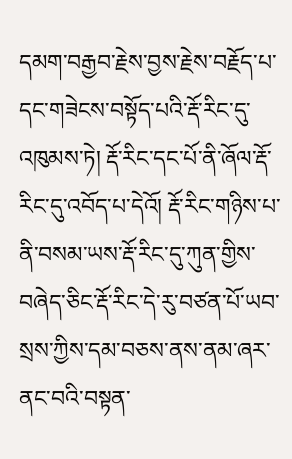དམག་བརྒྱབ་རྗེས་བྱས་རྗེས་བརྗོད་པ་དང་གཟེངས་བསྟོད་པའི་རྡོ་རིང་དུ་འཁུམས་ཏེ། རྡོ་རིང་དང་པོ་ནི་ཞོལ་རྡོ་རིང་དུ་འབོད་པ་དེའོ། རྡོ་རིང་གཉིས་པ་ནི་བསམ་ཡས་རྡོ་རིང་དུ་ཀུན་གྱིས་བཞེད་ཅིང་རྡོ་རིང་དེ་རུ་བཙན་པོ་ཡབ་སྲས་ཀྱིས་དམ་བཅས་ནས་ནམ་ཞར་ནང་བའི་བསྟན་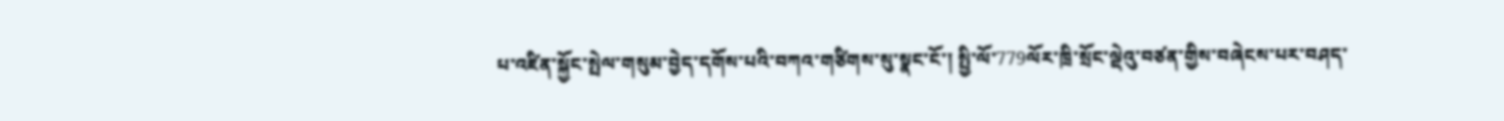པ་འཛིན་སྐྱོང་སྤེལ་གསུམ་བྱེད་དགོས་པའི་བཀའ་གཙིགས་སུ་སྣང་ངོ་། སྤྱི་ལོ་779ལོར་ཁྲི་སྲོང་ལྡེའུ་བཙན་གྱིས་བཞེངས་པར་བཤད་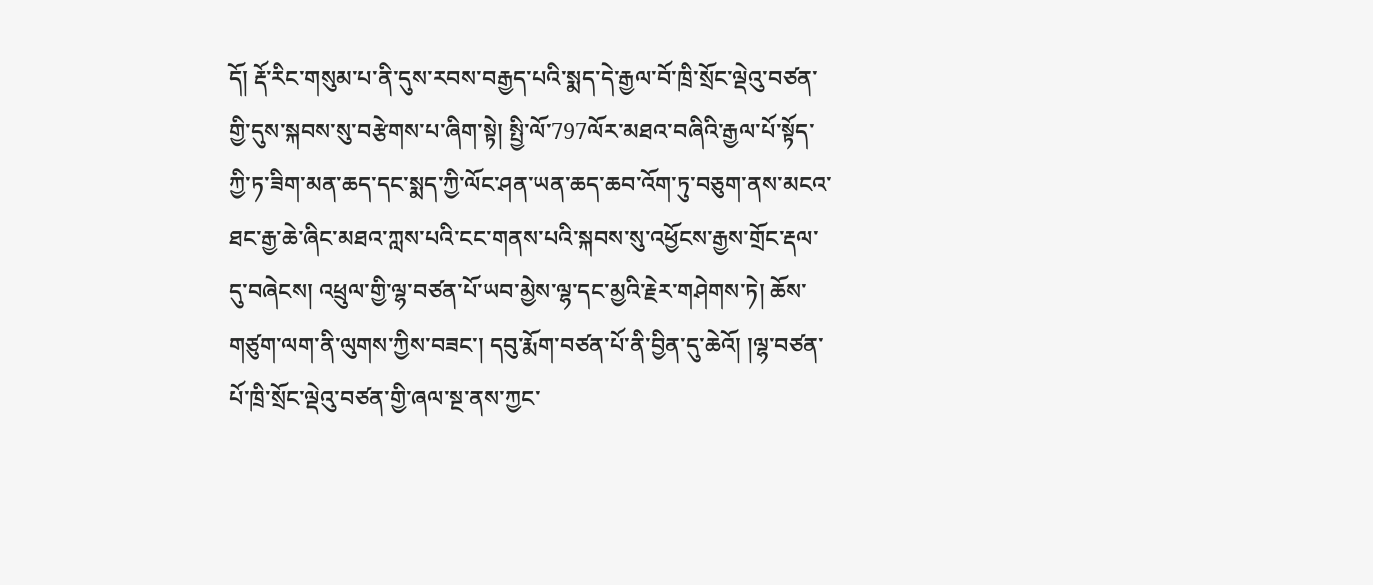དོ། རྡོ་རིང་གསུམ་པ་ནི་དུས་རབས་བརྒྱད་པའི་སྨད་དེ་རྒྱལ་བོ་ཁྲི་སྲོང་ལྡེའུ་བཙན་གྱི་དུས་སྐབས་སུ་བརྩེགས་པ་ཞིག་སྟེ། སྤྱི་ལོ་797ལོར་མཐའ་བཞིའི་རྒྱལ་པོ་སྟོད་ཀྱི་ཏ་ཟིག་མན་ཆད་དང་སྨད་ཀྱི་ལོང་ཤན་ཡན་ཆད་ཆབ་འོག་ཏུ་བཅུག་ནས་མངའ་ཐང་རྒྱ་ཆེ་ཞིང་མཐའ་ཀླས་པའི་ངང་གནས་པའི་སྐབས་སུ་འཕྱོངས་རྒྱས་གྲོང་རྡལ་དུ་བཞེངས། འཕྲུལ་གྱི་ལྷ་བཙན་པོ་ཡབ་མྱེས་ལྷ་དང་མྱའི་རྗེར་གཤེགས་ཏེ། ཆོས་གཙུག་ལག་ནི་ལུགས་ཀྱིས་བཟང་། དབུ་རྨོག་བཙན་པོ་ནི་བྱིན་དུ་ཆེའོ། །ལྷ་བཙན་པོ་ཁྲི་སྲོང་ལྡེའུ་བཙན་གྱི་ཞལ་སྔ་ནས་ཀྱང་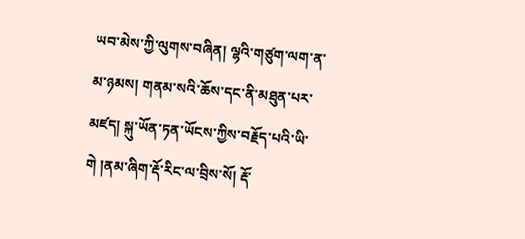ཡབ་མེས་ཀྱི་ལུགས་བཞིན། ལྷའི་གཙུག་ལག་ན་མ་ཉམས། གནམ་སའི་ཆོས་དང་ནི་མཐུན་པར་མཛད། སྐུ་ཡོན་ཏན་ཡོངས་ཀྱིས་བརྗོད་པའི་ཡི་གེ །ནམ་ཞིག་རྡོ་རིང་ལ་བྲིས་སོ། རྡོ་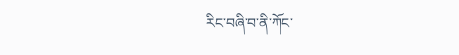རིང་བཞི་བ་ནི་ཀོང་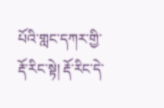པོའི་གླང་དཀར་གྱི་རྡོ་རིང་སྟེ། རྡོ་རིང་དེ་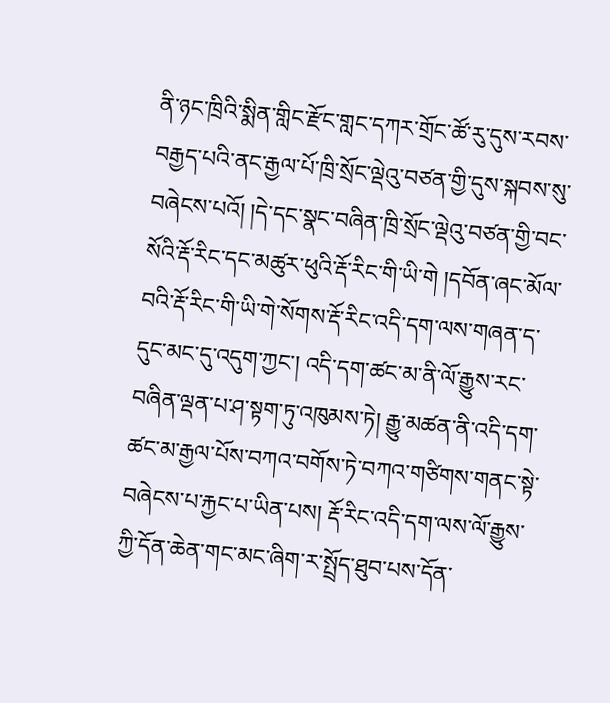ནི་ཉང་ཁྲིའི་སྨིན་གླིང་རྫོང་གླང་དཀར་གྲོང་ཚོ་རུ་དུས་རབས་བརྒྱད་པའི་ནང་རྒྱལ་པོ་ཁྲི་སྲོང་ལྡེའུ་བཙན་གྱི་དུས་སྐབས་སུ་བཞེངས་པའོ། །དེ་དང་སྣང་བཞིན་ཁྲི་སྲོང་ལྡེའུ་བཙན་གྱི་བང་སོའི་རྡོ་རིང་དང་མཚུར་ཕུའི་རྡོ་རིང་གི་ཡི་གེ །དབོན་ཞང་མོལ་བའི་རྡོ་རིང་གི་ཡི་གེ་སོགས་རྡོ་རིང་འདི་དག་ལས་གཞན་ད་དུང་མང་དུ་འདུག་ཀྱང་། འདི་དག་ཚང་མ་ནི་ལོ་རྒྱུས་རང་བཞིན་ལྡན་པ་ཤ་སྟག་ཏུ་འཁུམས་ཏེ། རྒྱུ་མཚན་ནི་འདི་དག་ཚང་མ་རྒྱལ་པོས་བཀའ་བགོས་ཏེ་བཀའ་གཙིགས་གནང་སྟེ་བཞེངས་པ་རྐྱང་པ་ཡིན་པས། རྡོ་རིང་འདི་དག་ལས་ལོ་རྒྱུས་ཀྱི་དོན་ཆེན་གང་མང་ཞིག་ར་སྤྲོད་ཐུབ་པས་དོན་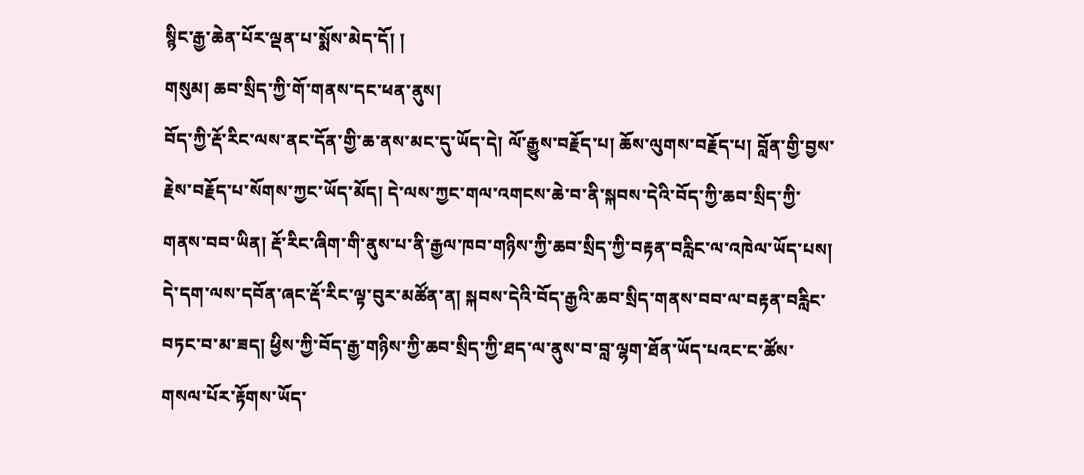སྙིང་རྒྱ་ཆེན་པོར་ལྡན་པ་སྨོས་མེད་དོ། །
གསུམ། ཆབ་སྲིད་ཀྱི་གོ་གནས་དང་ཕན་ནུས།
བོད་ཀྱི་རྡོ་རིང་ལས་ནང་དོན་གྱི་ཆ་ནས་མང་དུ་ཡོད་དེ། ལོ་རྒྱུས་བརྗོད་པ། ཆོས་ལུགས་བརྗོད་པ། བློན་གྱི་བྱས་རྗེས་བརྗོད་པ་སོགས་ཀྱང་ཡོད་མོད། དེ་ལས་ཀྱང་གལ་འགངས་ཆེ་བ་ནི་སྐབས་དེའི་བོད་ཀྱི་ཆབ་སྲིད་ཀྱི་གནས་བབ་ཡིན། རྡོ་རིང་ཞིག་གི་ནུས་པ་ནི་རྒྱལ་ཁབ་གཉིས་ཀྱི་ཆབ་སྲིད་ཀྱི་བརྟན་བརླིང་ལ་འཁེལ་ཡོད་པས། དེ་དག་ལས་དབོན་ཞང་རྡོ་རིང་ལྟ་བུར་མཚོན་ན། སྐབས་དེའི་བོད་རྒྱའི་ཆབ་སྲིད་གནས་བབ་ལ་བརྟན་བརླིང་བཏང་བ་མ་ཟད། ཕྱིས་ཀྱི་བོད་རྒྱ་གཉིས་ཀྱི་ཆབ་སྲིད་ཀྱི་ཐད་ལ་ནུས་བ་བླ་ལྷག་ཐོན་ཡོད་པའང་ང་ཚོས་གསལ་པོར་རྟོགས་ཡོད་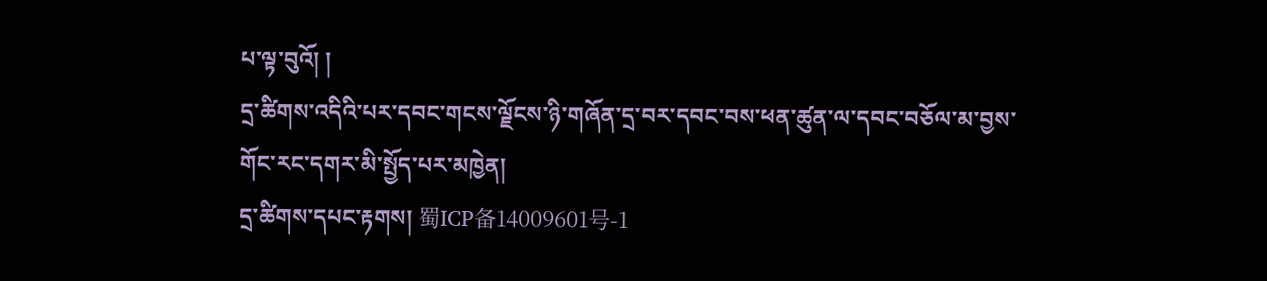པ་ལྟ་བུའོ། །
དྲ་ཚིགས་འདིའི་པར་དབང་གངས་ལྗོངས་ཉི་གཞོན་དྲ་བར་དབང་བས་ཕན་ཚུན་ལ་དབང་བཅོལ་མ་བྱས་གོང་རང་དགར་མི་སྤྱོད་པར་མཁྱེན།
དྲ་ཚིགས་དཔང་རྟགས། 蜀ICP备14009601号-1